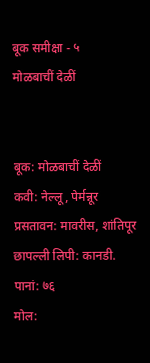बूक समीक्षा - ५
मोळबाचीं देळीं


बूक: मोळबाचीं देळीं
कवी: नेल्लू, पेर्मन्नूर
प्रसतावन: मावरीस, शांतिपूर
छापल्ली लिपी: कानडी.
पानां: ७६
मोल: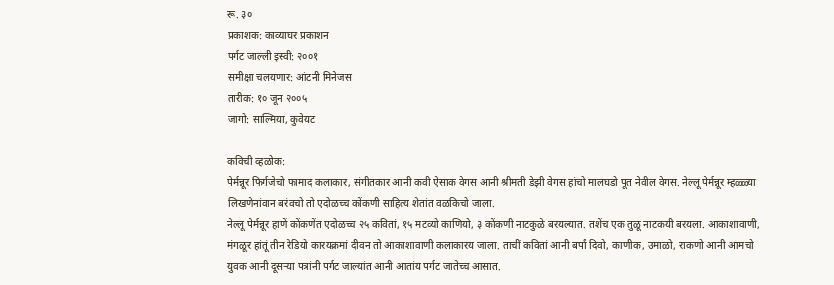रू. ३०
प्रकाशक: काव्याघर प्रकाशन
पर्गट जाल्ली इस्वी: २००१
समीक्षा चलयणार: आंटनी मिनेजस
तारीक: १० जून २००५
जागो: साल्मिया, कुवेयट

कविची व्हळोक:
पेर्मन्नूर फिर्गजेचो फामाद कलाकार, संगीतकार आनी कवी ऐसाक वेगस आनी श्रीमती डेझी वेगस हांचो मालघडो पूत नेवील वेगस. नेल्लू पेर्मन्नूर म्हळ्ळ्या लिखणेनांवान बरंवचो तो एदोळच्च कोंकणी साहित्य शेतांत वळकिचो जाला.
नेल्लू पेर्मन्नूर हाणें कोंकणेंत एदोळच्च २५ कवितां, १५ मटव्यो काणियो, ३ कोंकणी नाटकुळे बरयल्यात. तशेंच एक तुळू नाटकयी बरयला. आकाशावाणी, मंगळूर हांतूं तीन रेडियो कारयक्रमां दीवन तो आकाशावाणी कलाकारय जाला. ताचीं कवितां आनी बर्पां दिवो, काणीक, उमाळो, राकणो आनी आमचो युवक आनी दूसऱ्या पत्रांनी पर्गट जाल्यांत आनी आतांय पर्गट जातेच्च आसात.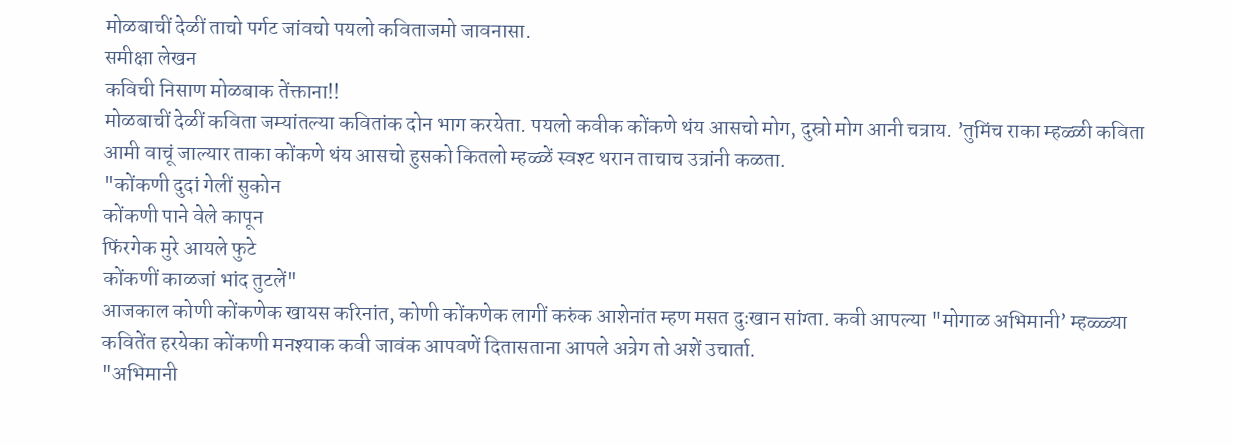मोळबाचीं देळीं ताचो पर्गट जांवचो पयलो कविताजमो जावनासा.
समीक्षा लेखन
कविची निसाण मोळबाक तेंक्ताना!!
मोळबाचीं देळीं कविता जम्यांतल्या कवितांक दोन भाग करयेता. पयलो कवीक कोंकणे थंय आसचो मोग, दुस्रो मोग आनी चत्राय. ’तुमिंच राका म्हळ्ळी कविता आमी वाचूं जाल्यार ताका कोंकणे थंय आसचो हुसको कितलो म्हळ्ळें स्वश्ट थरान ताचाच उत्रांनी कळता.
"कोंकणी दुदां गेलीं सुकोन
कोंकणी पाने वेले कापून
फिंरगेक मुरे आयले फुटे
कोंकणीं काळजां भांद तुटलें"
आजकाल कोणी कोंकणेक खायस करिनांत, कोणी कोंकणेक लागीं करुंक आशेनांत म्हण मसत दुःखान सांग्ता. कवी आपल्या "मोगाळ अभिमानी’ म्हळ्ळ्या कवितेंत हरयेका कोंकणी मनश्याक कवी जावंक आपवणें दितासताना आपले अत्रेग तो अशें उचार्ता.
"अभिमानी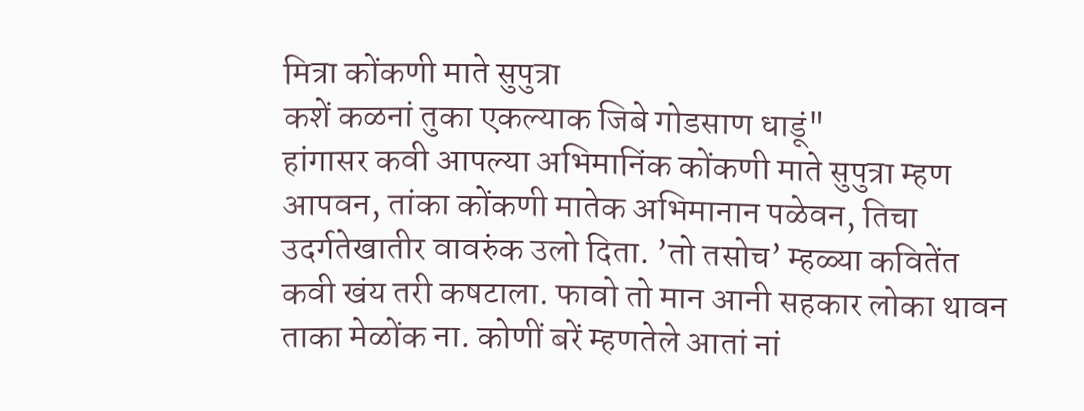मित्रा कोंकणी माते सुपुत्रा
कशें कळनां तुका एकल्याक जिबे गोडसाण धाडूं"
हांगासर कवी आपल्या अभिमानिंक कोंकणी माते सुपुत्रा म्हण आपवन, तांका कोंकणी मातेक अभिमानान पळेवन, तिचा उदर्गतेखातीर वावरुंक उलो दिता. ’तो तसोच’ म्हळ्या कवितेंत कवी खंय तरी कषटाला. फावो तो मान आनी सहकार लोका थावन ताका मेळोंक ना. कोणीं बरें म्हणतेले आतां नां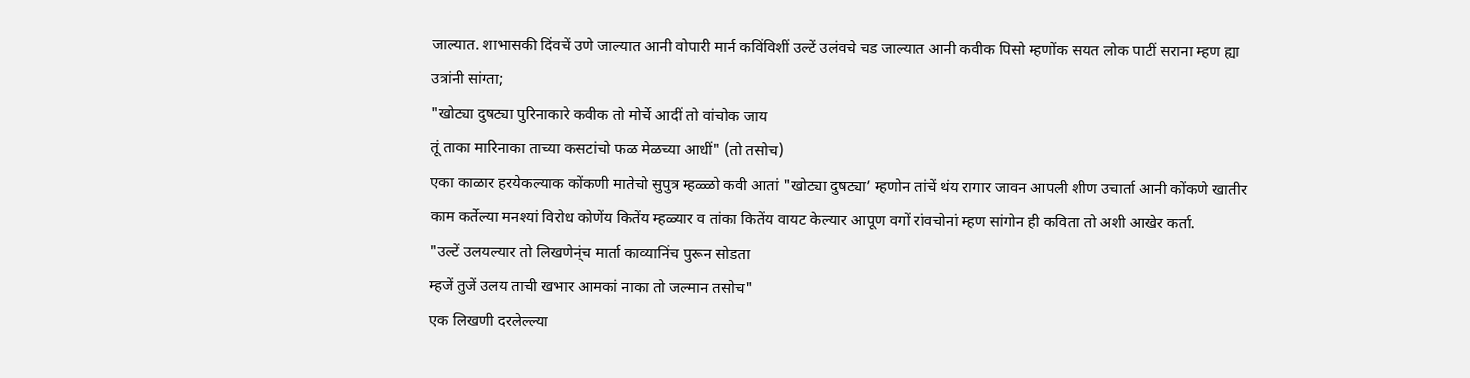जाल्यात. शाभासकी दिंवचें उणे जाल्यात आनी वोपारी मार्न कविंविशीं उल्टें उलंवचे चड जाल्यात आनी कवीक पिसो म्हणोंक सयत लोक पाटीं सराना म्हण ह्या उत्रांनी सांग्ता;
"खोट्या दुषट्या पुरिनाकारे कवीक तो मोर्चे आदीं तो वांचोक जाय
तूं ताका मारिनाका ताच्या कसटांचो फळ मेळच्या आधीं" (तो तसोच)
एका काळार हरयेकल्याक कोंकणी मातेचो सुपुत्र म्हळ्ळो कवी आतां "खोट्या दुषट्या’ म्हणोन तांचें थंय रागार जावन आपली शीण उचार्ता आनी कोंकणे खातीर काम कर्तेल्या मनश्यां विरोध कोणेंय कितेंय म्हळ्यार व तांका कितेंय वायट केल्यार आपूण वगों रांवचोनां म्हण सांगोन ही कविता तो अशी आखेर कर्ता.
"उल्टें उलयल्यार तो लिखणेन्ंच मार्ता काव्यानिंच पुरून सोडता
म्हजें तुजें उलय ताची खभार आमकां नाका तो जल्मान तसोच"
एक लिखणी दरलेल्ल्या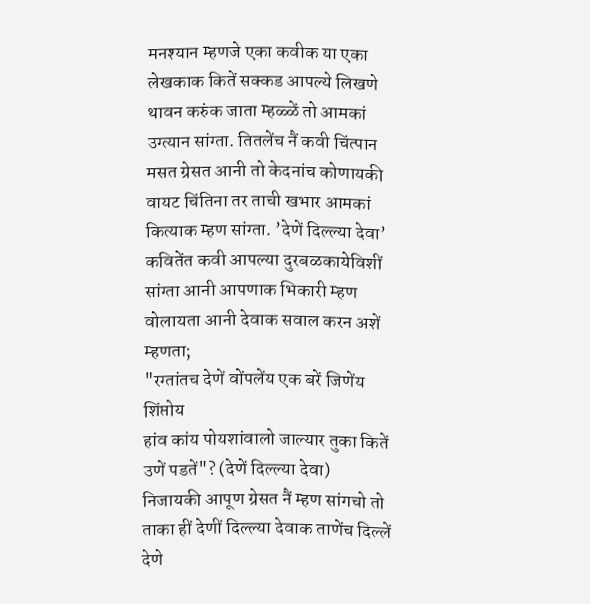मनश्यान म्हणजे एका कवीक या एका लेखकाक कितें सक्कड आपल्ये लिखणे थावन करुंक जाता म्हळ्ळें तो आमकां उग्त्यान सांग्ता. तितलेंच नैं कवी चिंत्पान मसत ग्रेसत आनी तो केदनांच कोणायकी वायट चिंतिना तर ताची खभार आमकां कित्याक म्हण सांग्ता. ’देणें दिल्ल्या देवा’ कवितेंत कवी आपल्या दुरबळकायेविशीं सांग्ता आनी आपणाक भिकारी म्हण वोलायता आनी देवाक सवाल करन अशें म्हणता;
"रग्तांतच देणें वोंपलेंय एक बरें जिणेंय शिंप्तोय
हांव कांय पोयशांवालो जाल्यार तुका कितें उणें पडतें"? (देणें दिल्ल्या देवा)
निजायकी आपूण ग्रेसत नैं म्हण सांगचो तो ताका हीं देणीं दिल्ल्या देवाक ताणेंच दिल्लें देणे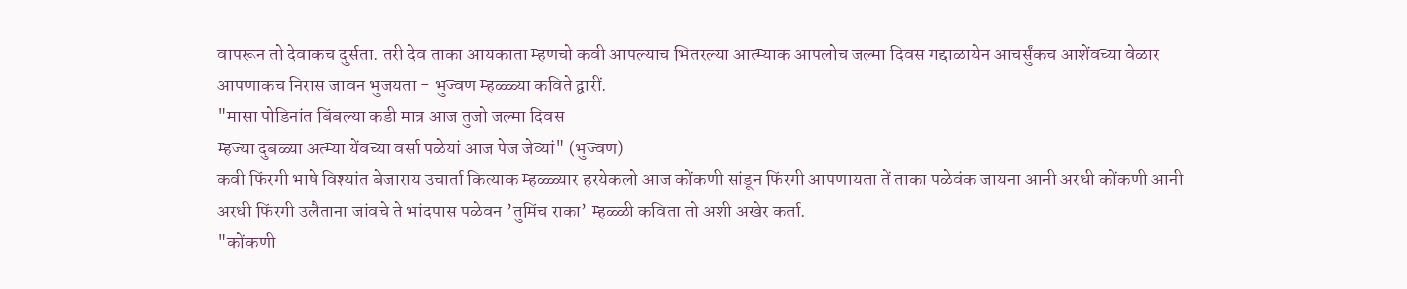वापरून तो देवाकच दुर्सता. तरी देव ताका आयकाता म्हणचो कवी आपल्याच भितरल्या आत्म्याक आपलोच जल्मा दिवस गद्दाळायेन आचर्सुंकच आशेंवच्या वेळार आपणाकच निरास जावन भुजयता - भुज्वण म्हळ्ळ्या कविते द्वारीं.
"मासा पोडिनांत बिंबल्या कडी मात्र आज तुजो जल्मा दिवस
म्हज्या दुबळ्या अत्म्या येंवच्या वर्सा पळेयां आज पेज जेव्यां" (भुज्वण)
कवी फिंरगी भाषे विश्यांत बेजाराय उचार्ता कित्याक म्हळ्ळ्यार हरयेकलो आज कोंकणी सांडून फिंरगी आपणायता तें ताका पळेवंक जायना आनी अरधी कोंकणी आनी अरधी फिंरगी उलैताना जांवचे ते भांदपास पळेवन ’तुमिंच राका’ म्हळ्ळी कविता तो अशी अखेर कर्ता.
"कोंकणी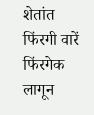शेतांत फिंरगी वारें फिंरगेक लागून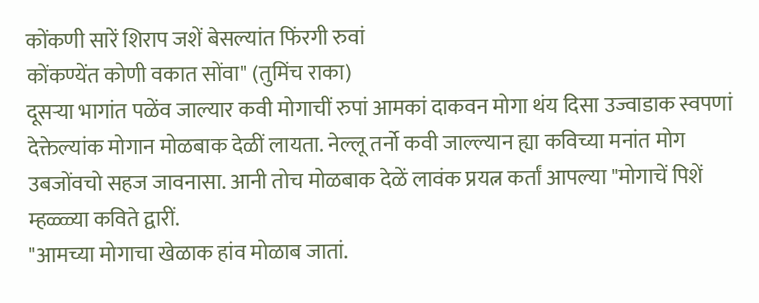कोंकणी सारें शिराप जशें बेसल्यांत फिंरगी रुवां
कोंकण्येंत कोणी वकात सोंवा" (तुमिंच राका)
दूसऱ्या भागांत पळेंव जाल्यार कवी मोगाचीं रुपां आमकां दाकवन मोगा थंय दिसा उज्वाडाक स्वपणां देक्तेल्यांक मोगान मोळबाक देळीं लायता. नेल्लू तर्नो कवी जाल्ल्यान ह्या कविच्या मनांत मोग उबजोंवचो सहज जावनासा. आनी तोच मोळबाक देळें लावंक प्रयत्न कर्तां आपल्या "मोगाचें पिशें म्हळ्ळ्या कविते द्वारीं.
"आमच्या मोगाचा खेळाक हांव मोळाब जातां.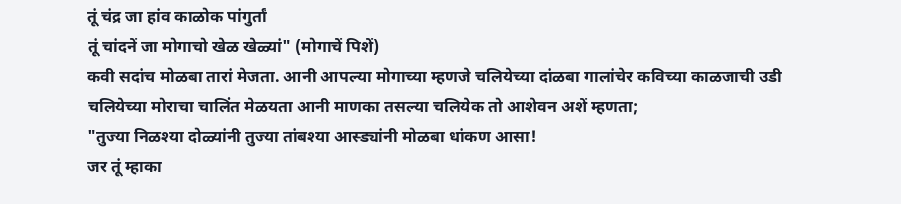तूं चंद्र जा हांव काळोक पांगुर्तां
तूं चांदनें जा मोगाचो खेळ खेळ्यां" (मोगाचें पिशें)
कवी सदांच मोळबा तारां मेजता. आनी आपल्या मोगाच्या म्हणजे चलियेच्या दांळबा गालांचेर कविच्या काळजाची उडी चलियेच्या मोराचा चालिंत मेळयता आनी माणका तसल्या चलियेक तो आशेवन अशें म्हणता;
"तुज्या निळश्या दोळ्यांनी तुज्या तांबश्या आस्ड्यांनी मोळबा धांकण आसा!
जर तूं म्हाका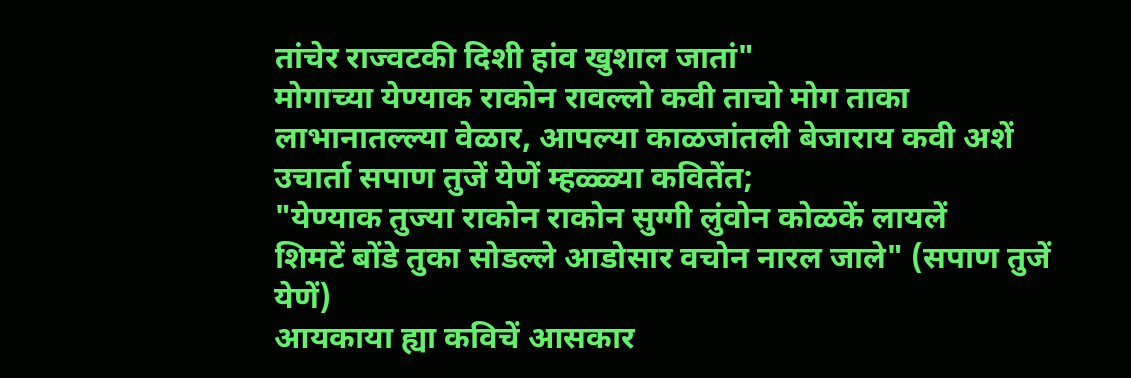तांचेर राज्वटकी दिशी हांव खुशाल जातां"
मोगाच्या येण्याक राकोन रावल्लो कवी ताचो मोग ताका लाभानातल्ल्या वेळार, आपल्या काळजांतली बेजाराय कवी अशें उचार्ता सपाण तुजें येणें म्हळ्ळ्या कवितेंत;
"येण्याक तुज्या राकोन राकोन सुग्गी लुंवोन कोळकें लायलें
शिमटें बोंडे तुका सोडल्ले आडोसार वचोन नारल जाले" (सपाण तुजें येणें)
आयकाया ह्या कविचें आसकार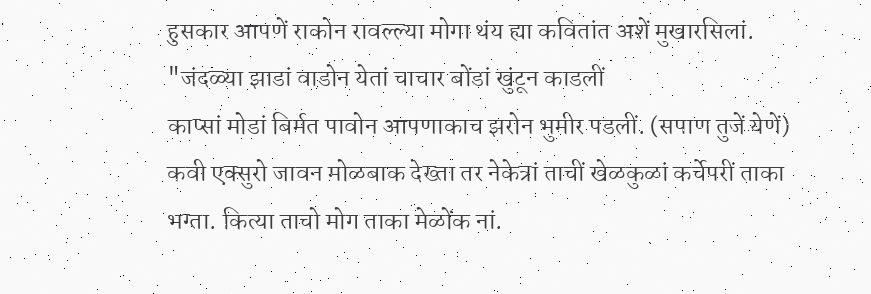हुसकार आपणें राकोन रावल्ल्या मोगा थंय ह्या कवितांत अशें मुखारसिलां.
"जंदळ्या झाडां वाडोन येतां चाचार बोंडां खुंटून काडलीं
काप्सां मोडां बिर्मत पावोन आपणाकाच झरोन भुमीर पडलीं. (सपाण तुजें येणें)
कवी एक्सुरो जावन मोळबाक देख्ता तर नेकेत्रां ताचीं खेळकुळां कर्चेपरीं ताका भग्ता. कित्या ताचो मोग ताका मेळोंक नां.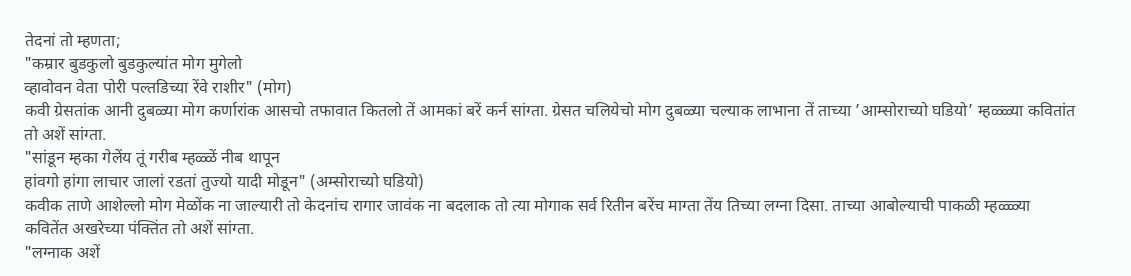तेदनां तो म्हणता;
"कम्रार बुडकुलो बुडकुल्यांत मोग मुगेलो
व्हावोवन वेता पोरी पल्तडिच्या रेंवे राशीर" (मोग)
कवी ग्रेसतांक आनी दुबळ्या मोग कर्णारांक आसचो तफावात कितलो तें आमकां बरें कर्न सांग्ता. ग्रेसत चलियेचो मोग दुबळ्या चल्याक लाभाना तें ताच्या ’आम्सोराच्यो घडियो’ म्हळ्ळ्या कवितांत तो अशें सांग्ता.
"सांडून म्हका गेलेंय तूं गरीब म्हळ्ळें नीब थापून
हांवगो हांगा लाचार जालां रडतां तुज्यो यादी मोडून" (अम्सोराच्यो घडियो)
कवीक ताणे आशेल्लो मोग मेळोंक ना जाल्यारी तो केदनांच रागार जावंक ना बदलाक तो त्या मोगाक सर्व रितीन बरेंच माग्ता तेंय तिच्या लग्ना दिसा. ताच्या आबोल्याची पाकळी म्हळ्ळ्या कवितेंत अखरेच्या पंक्तिंत तो अशें सांग्ता.
"लग्नाक अशें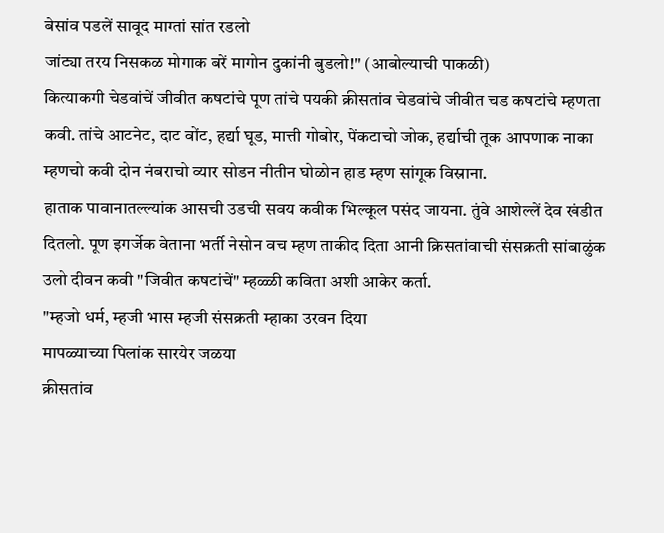बेसांव पडलें सावूद माग्तां सांत रडलो
जांट्या तरय निसकळ मोगाक बरें मागोन दुकांनी बुडलो!" (आबोल्याची पाकळी)
कित्याकगी चेडवांचें जीवीत कषटांचे पूण तांचे पयकी क्रीसतांव चेडवांचे जीवीत चड कषटांचे म्हणता कवी. तांचे आटनेट, दाट वोंट, हर्द्या घूड, मात्ती गोबोर, पेंकटाचो जोक, हर्द्याची तूक आपणाक नाका म्हणचो कवी दोन नंबराचो व्यार सोडन नीतीन घोळोन हाड म्हण सांगूक विस्राना.
हाताक पावानातल्ल्यांक आसची उडची सवय कवीक भिल्कूल पसंद जायना. तुंवे आशेल्लें देव खंडीत दितलो. पूण इगर्जेक वेताना भर्ती नेसोन वच म्हण ताकीद दिता आनी क्रिसतांवाची संसक्रती सांबाळुंक उलो दीवन कवी "जिवीत कषटांचें" म्हळ्ळी कविता अशी आकेर कर्ता.
"म्हजो धर्म, म्हजी भास म्हजी संसक्रती म्हाका उरवन दिया
मापळ्याच्या पिलांक सारयेर जळया
क्रीसतांव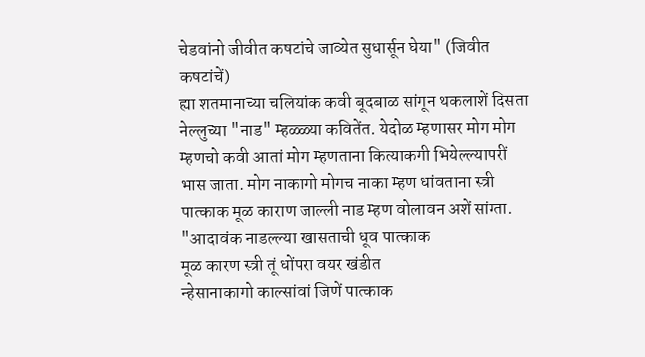चेडवांनो जीवीत कषटांचे जाव्येत सुधार्सून घेया" (जिवीत कषटांचें)
ह्या शतमानाच्या चलियांक कवी बूदबाळ सांगून थकलाशें दिसता नेल्लुच्या "नाड" म्हळ्ळ्या कवितेंत. येदोळ म्हणासर मोग मोग म्हणचो कवी आतां मोग म्हणताना कित्याकगी भियेल्ल्यापरीं भास जाता. मोग नाकागो मोगच नाका म्हण धांवताना स्त्री पात्काक मूळ काराण जाल्ली नाड म्हण वोलावन अशें सांग्ता.
"आदावंक नाडल्ल्या खासताची धूव पात्काक
मूळ कारण स्त्री तूं धोंपरा वयर खंडीत
न्हेसानाकागो काल्सांवां जिणें पात्काक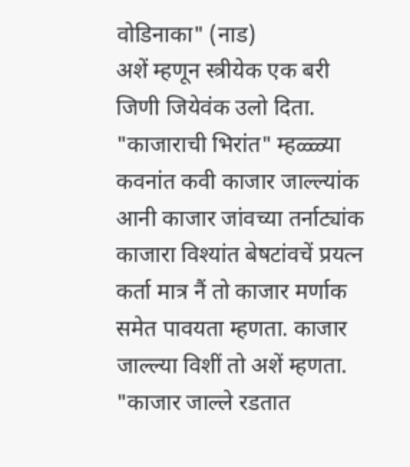वोडिनाका" (नाड)
अशें म्हणून स्त्रीयेक एक बरी जिणी जियेवंक उलो दिता. "काजाराची भिरांत" म्हळ्ळ्या कवनांत कवी काजार जाल्ल्यांक आनी काजार जांवच्या तर्नाट्यांक काजारा विश्यांत बेषटांवचें प्रयत्न कर्ता मात्र नैं तो काजार मर्णाक समेत पावयता म्हणता. काजार जाल्ल्या विशीं तो अशें म्हणता.
"काजार जाल्ले रडतात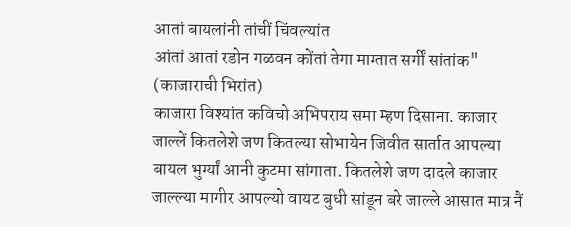आतां बायलांनी तांचीं चिंवल्यांत
आंतां आतां रडोन गळवन कोंतां तेगा माग्तात सर्गीं सांतांक" (काजाराची भिरांत)
काजारा विश्यांत कविचो अभिपराय समा म्हण दिसाना. काजार जाल्लें कितलेशे जण कितल्या सोभायेन जिवीत सार्तात आपल्या बायल भुर्ग्यां आनी कुटमा सांगाता. कितलेशे जण दादले काजार जाल्ल्या मागीर आपल्यो वायट बुधी सांडून बरे जाल्ले आसात मात्र नैं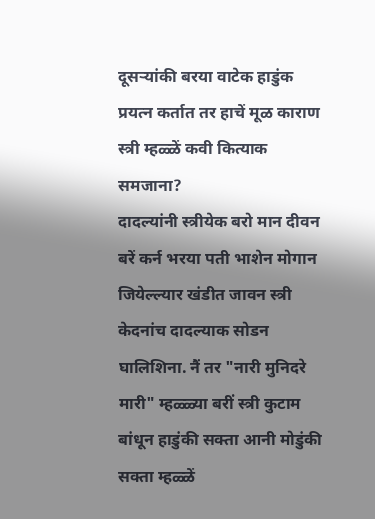दूसऱ्यांकी बरया वाटेक हाडुंक प्रयत्न कर्तात तर हाचें मूळ काराण स्त्री म्हळ्ळें कवी कित्याक समजाना?
दादल्यांनी स्त्रीयेक बरो मान दीवन बरें कर्न भरया पती भाशेन मोगान जियेल्ल्यार खंडीत जावन स्त्री केदनांच दादल्याक सोडन घालिशिना. नैं तर "नारी मुनिदरे मारी" म्हळ्ळ्या बरीं स्त्री कुटाम बांधून हाडुंकी सक्ता आनी मोडुंकी सक्ता म्हळ्ळें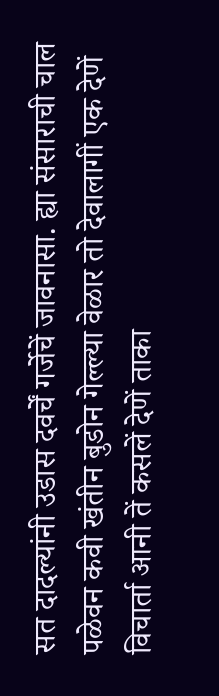सत दादल्यांनी उडास दवर्चें गर्जेचें जावनासा. ह्या संसाराची चाल पळेवन कवी खंतीन बुडोन गेल्ल्या वेळार तो देवालागीं एक देणें विचार्ता आनी तें कसलें देणें ताका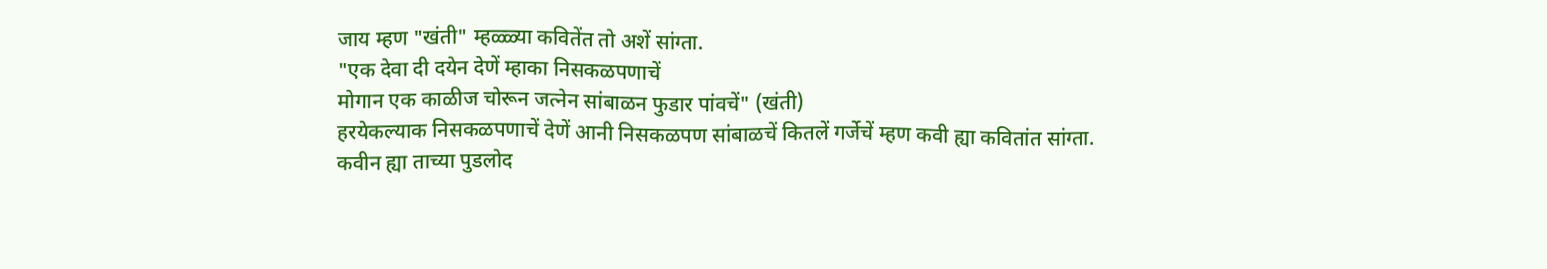जाय म्हण "खंती" म्हळ्ळ्या कवितेंत तो अशें सांग्ता.
"एक देवा दी दयेन देणें म्हाका निसकळपणाचें
मोगान एक काळीज चोरून जत्नेन सांबाळन फुडार पांवचें" (खंती)
हरयेकल्याक निसकळपणाचें देणें आनी निसकळपण सांबाळचें कितलें गर्जेचें म्हण कवी ह्या कवितांत सांग्ता.
कवीन ह्या ताच्या पुडलोद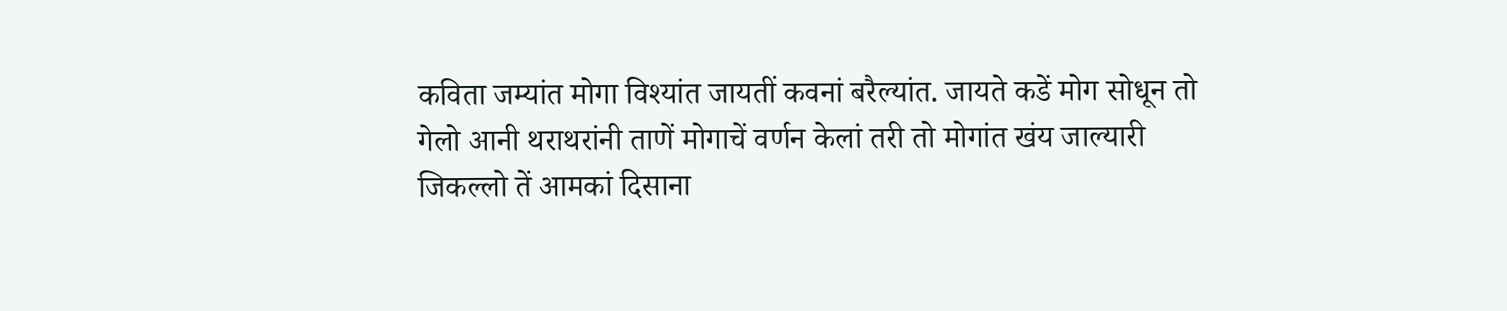कविता जम्यांत मोगा विश्यांत जायतीं कवनां बरैल्यांत. जायते कडें मोग सोधून तो गेलो आनी थराथरांनी ताणें मोगाचें वर्णन केलां तरी तो मोगांत खंय जाल्यारी जिकल्लो तें आमकां दिसाना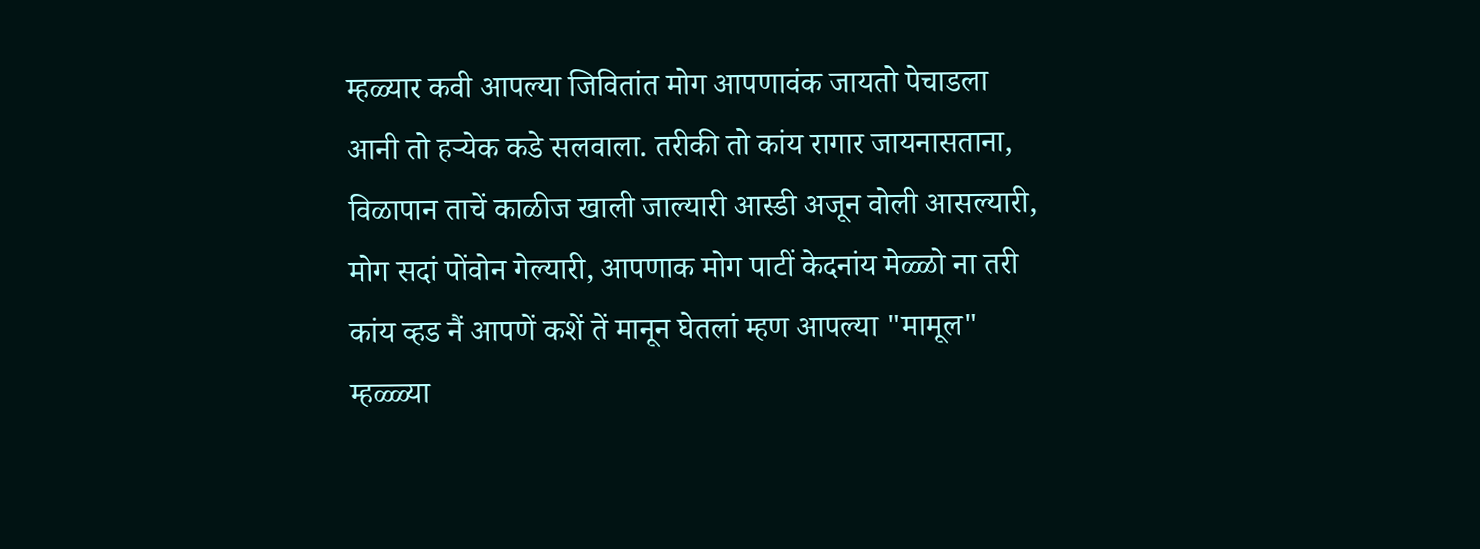म्हळ्यार कवी आपल्या जिवितांत मोग आपणावंक जायतो पेचाडला आनी तो हऱ्येक कडे सलवाला. तरीकी तो कांय रागार जायनासताना, विळापान ताचें काळीज खाली जाल्यारी आस्डी अजून वोली आसल्यारी, मोग सदां पोंवोन गेल्यारी, आपणाक मोग पाटीं केदनांय मेळ्ळो ना तरी कांय व्हड नैं आपणें कशें तें मानून घेतलां म्हण आपल्या "मामूल" म्हळ्ळ्या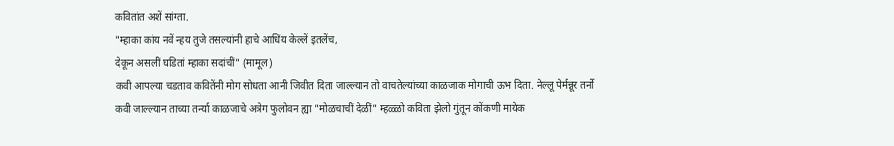कवितांत अशें सांग्ता.
"म्हाका कांय नवें न्हय तुजे तसल्यांनी हाचे आधिंय केल्लें इतलेंच,
देकून असलीं घडितां म्हाका सदांचीं" (मामूल)
कवी आपल्या चडताव कवितेंनी मोग सोधता आनी जिवीत दिता जाल्ल्यान तो वाचतेल्यांच्या काळजाक मोगाची ऊभ दिता. नेल्लू पेर्मन्नूर तर्नो कवी जाल्ल्यान ताच्या तर्न्या काळजाचे अत्रेग फुलोवन ह्या "मोळचाचीं देळीं" म्हळ्ळो कविता झेलो गुंतून कोंकणी मायेक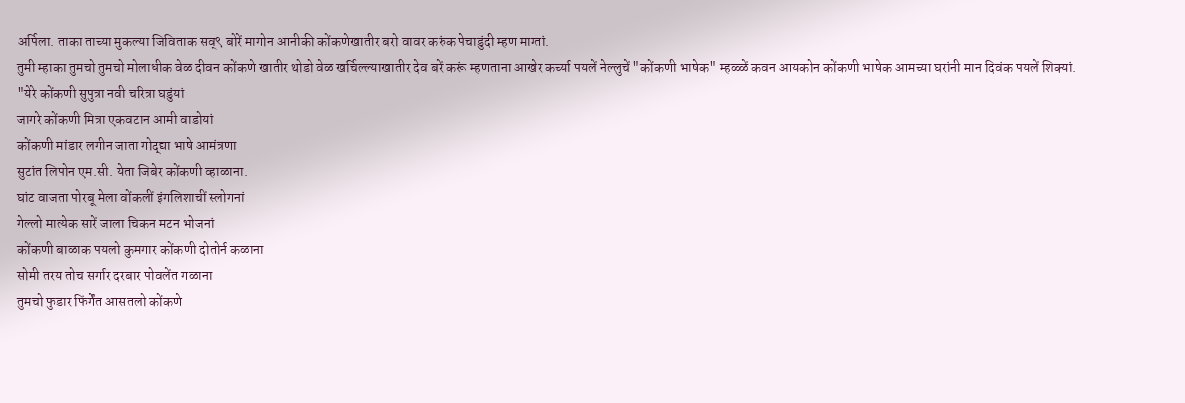अर्पिला. ताका ताच्या मुकल्या जिविताक सव्९ बोरें मागोन आनीकी कोंकणेखातीर बरो वावर करुंक पेचाडुंदी म्हण माग्तां.
तुमी म्हाका तुमचो तुमचो मोलाधीक वेळ दीवन कोंकणे खातीर थोडो वेळ खर्चिल्ल्याखातीर देव बरें करूं म्हणताना आखेर कर्च्या पयलें नेल्लुचें "कोंकणी भाषेक" म्हळ्ळें कवन आयकोन कोंकणी भाषेक आमच्या घरांनी मान दिवंक पयलें शिक्यां.
"येरे कोंकणी सुपुत्रा नवी चरित्रा घडुंयां
जागरे कोंकणी मित्रा एकवटान आमी वाडोयां
कोंकणी मांडार लगीन जाता गोद्द्या भाषे आमंत्रणा
सुटांत लिपोन एम.सी. येता जिबेर कोंकणी व्हाळाना.
घांट वाजता पोरबू मेला वोंकलीं इंगलिशाचीं स्लोगनां
गेल्लो मात्येक सारें जाला चिकन मटन भोजनां
कोंकणी बाळाक पयलो कुमगार कोंकणी दोतोर्न कळाना
सोमी तरय तोच सर्गार दरबार पोवलेंत गळाना
तुमचो फुडार फिंर्गेंत आसतलो कोंकणे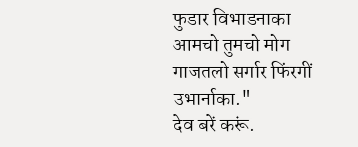फुडार विभाडनाका
आमचो तुमचो मोग गाजतलो सर्गार फिंरगीं उभार्नाका."
देव बरें करूं.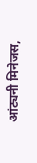आंट्यनी मिनेजस,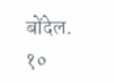बोंदेल.
१०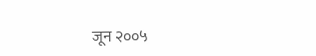जून २००५